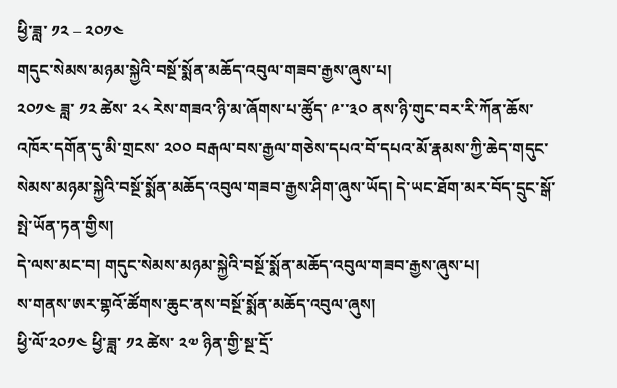ཕྱི་ཟླ་ ༡༢ – ༢༠༡༤
གདུང་སེམས་མཉམ་སྐྱེའི་བསྔོ་སྨོན་མཆོད་འབུལ་གཟབ་རྒྱས་ཞུས་པ།
༢༠༡༤ ཟླ་ ༡༢ ཚེས་ ༢༨ རེས་གཟའ་ཉི་མ་ཞོགས་པ་ཚོུད་ ༩་་༣༠ ནས་ཉི་གུང་བར་རི་ཀོན་ཆོས་འཁོར་དགོན་དུ་མི་གྲངས་ ༢༠༠ བརྒལ་བས་རྒྱལ་གཅེས་དཔའ་བོ་དཔའ་མོ་རྣམས་ཀྱི་ཆེད་གདུང་སེམས་མཉམ་སྐྱེའི་བསྔོ་སྨོན་མཆོད་འབུལ་གཟབ་རྒྱས་ཤིག་ཞུས་ཡོད། དེ་ཡང་ཐོག་མར་བོད་དྲུང་སྒོ་སྤེ་ཡོན་ཏན་གྱིས།
དེ་ལས་མང་བ། གདུང་སེམས་མཉམ་སྐྱེའི་བསྔོ་སྨོན་མཆོད་འབུལ་གཟབ་རྒྱས་ཞུས་པ།
ས་གནས་ཨར་གྷའོ་ཚོགས་ཆུང་ནས་བསྔོ་སྨོན་མཆོད་འབུལ་ཞུས།
ཕྱི་ལོ་༢༠༡༤ ཕྱི་ཟླ་ ༡༢ ཚེས་ ༢༧ ཉིན་གྱི་སྔ་དྲོ་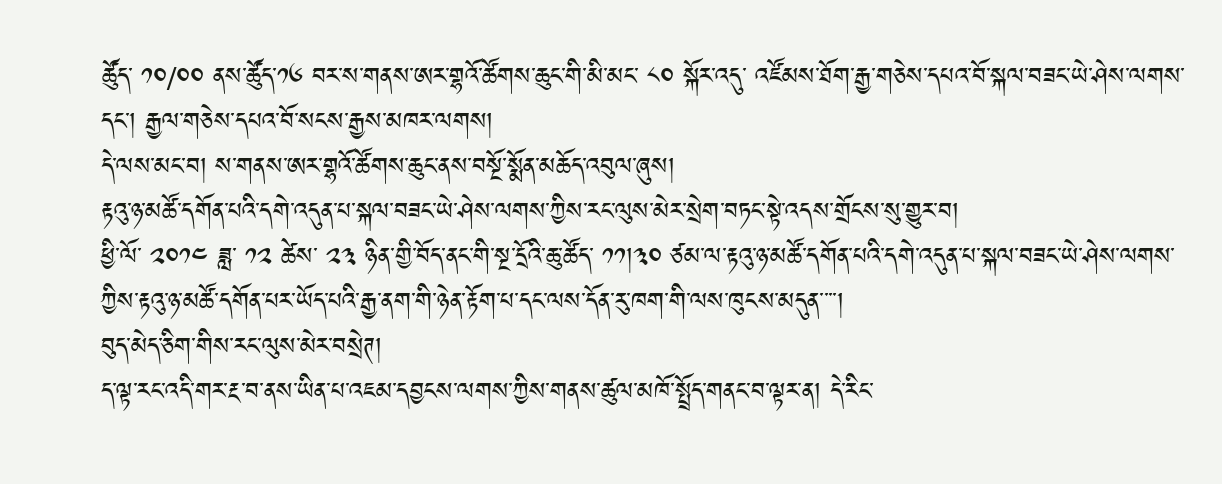ཚོུད་ ༡༠/༠༠ ནས་ཚོུད་༡༦ བར་ས་གནས་ཨར་གྷའོ་ཚོགས་ཆུང་གི་མི་མང་ ༨༠ སྐོར་འདུ་ འཛོམས་ཐོག་རྒྱ་གཅེས་དཔའ་བོ་སྐལ་བཟང་ཡེ་ཤེས་ལགས་དང་། རྒྱལ་གཅེས་དཔའ་བོ་སངས་རྒྱས་མཁར་ལགས།
དེ་ལས་མང་བ། ས་གནས་ཨར་གྷའོ་ཚོགས་ཆུང་ནས་བསྔོ་སྨོན་མཆོད་འབུལ་ཞུས།
རྟའུ་ཉ་མཚོ་དགོན་པའི་དགེ་འདུན་པ་སྐལ་བཟང་ཡེ་ཤེས་ལགས་ཀྱིས་རང་ལུས་མེར་སྲེག་བཏང་སྟེ་འདས་གྲོངས་སུ་གྱུར་བ།
ཕྱི་ལོ་ ༢༠༡༤ ཟླ་ ༡༢ ཚེས་ ༢༣ ཉིན་གྱི་བོད་ནང་གི་སྔ་དྲོའི་ཆུ་ཚོད་ ༡༡།༣༠ ཙམ་ལ་རྟའུ་ཉ་མཚོ་དགོན་པའི་དགེ་འདུན་པ་སྐལ་བཟང་ཡེ་ཤེས་ལགས་ཀྱིས་རྟའུ་ཉ་མཚོ་དགོན་པར་ཡོད་པའི་རྒྱ་ནག་གི་ཉེན་རྟོག་པ་དང་ལས་དོན་རུ་ཁག་གི་ལས་ཁུངས་མདུན་་་་།
བུད་མེད་ཅིག་གིས་རང་ལུས་མེར་བསྲེཊ།
ད་ལྟ་རང་འདི་གར་རྔ་བ་ནས་ཡིན་པ་འཇམ་དབྱངས་ལགས་ཀྱིས་གནས་ཚུལ་མཁོ་སྤྲོད་གནང་བ་ལྟར་ན། དེ་རིང་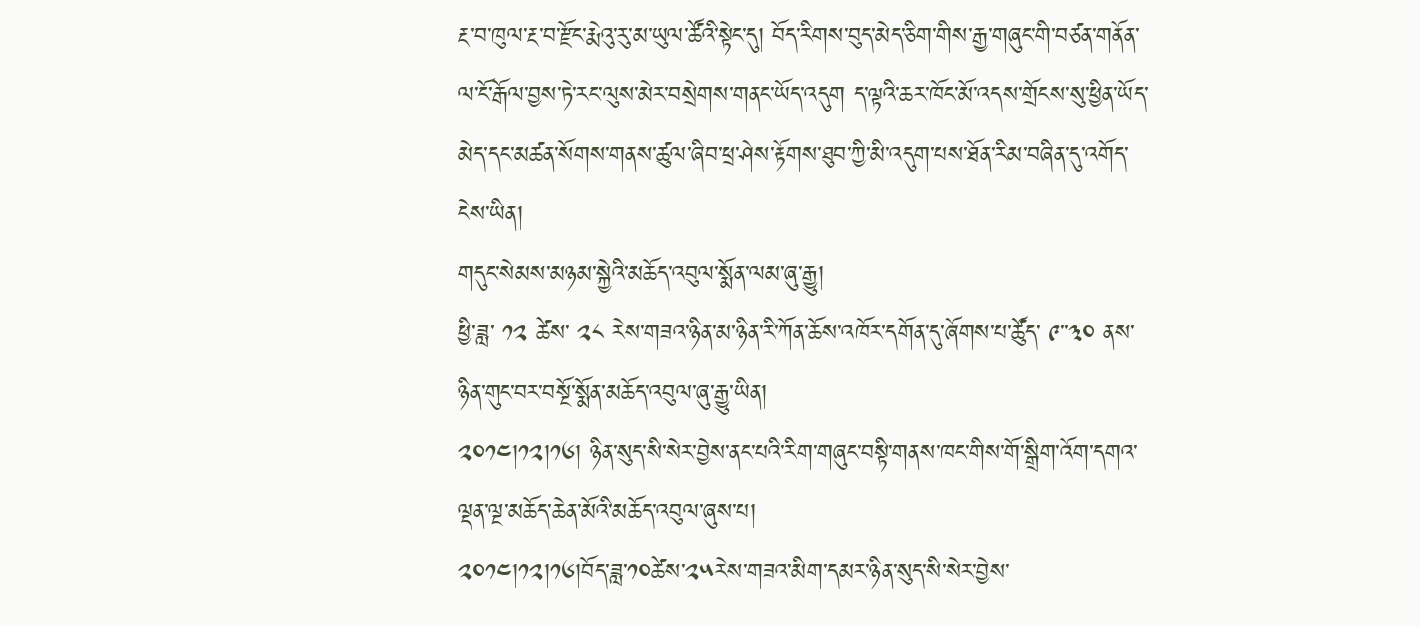རྔ་བ་ཁུལ་རྔ་བ་རྫོང་རྨེའུ་རུ་མ་ཡུལ་ཚོའི་སྟེང་དུ། བོད་རིགས་བུད་མེད་ཅིག་གིས་རྒྱ་གཞུང་གི་བཙན་གནོན་ལ་ངོ་རྒོལ་བྱས་ཏེ་རང་ལུས་མེར་བསྲེགས་གནང་ཡོད་འདུག ད་ལྟའི་ཆར་ཁོང་མོ་འདས་གྲོངས་སུ་ཕྱིན་ཡོད་མེད་དང་མཚན་སོགས་གནས་ཚུལ་ཞིབ་ཕྲ་ཤེས་རྟོགས་ཐུབ་ཀྱི་མི་འདུག་པས་ཐོན་རིམ་བཞིན་དུ་འགོད་ངེས་ཡིན།
གདུང་སེམས་མཉམ་སྐྱེའི་མཆོད་འབུལ་སྨོན་ལམ་ཞུ་རྒྱུ།
ཕྱི་ཟླ་ ༡༢ ཚེས་ ༢༨ རེས་གཟའ་ཉིན་མ་ཉིན་རི་ཀོན་ཆོས་འཁོར་དགོན་དུ་ཞོགས་པ་ཚོུད་ ༩་་༣༠ ནས་ཉིན་གུང་བར་བསྔོ་སྨོན་མཆོད་འབུལ་ཞུ་རྒྱུ་ཡིན།
༢༠༡༤།༡༢།༡༦། ཉིན་སུད་སི་སེར་བྱེས་ནང་པའི་རིག་གཞུང་བསྟི་གནས་ཁང་གིས་གོ་སྒྲིག་འོག་དགའ་ལྡན་ལྔ་མཆོད་ཆེན་མོའི་མཆོད་འབུལ་ཞུས་པ།
༢༠༡༤།༡༢།༡༦།བོད་ཟླ་༡༠ཚེས་༢༥རེས་གཟའ་མིག་དམར་ཉིན་སུད་སི་སེར་བྱེས་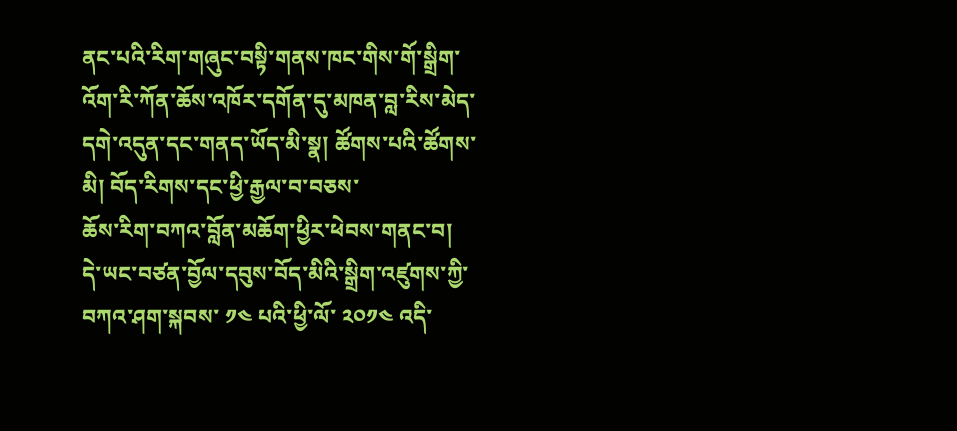ནང་པའི་རིག་གཞུང་བསྟི་གནས་ཁང་གིས་གོ་སྒྲིག་འོག་རི་ཀོན་ཆོས་འཁོར་དགོན་དུ་མཁན་བླ་རིས་མེད་དགེ་འདུན་དང་གནད་ཡོད་མི་སྣ། ཚོགས་པའི་ཚོགས་མི། བོད་རིགས་དང་ཕྱི་རྒྱལ་བ་བཅས་
ཆོས་རིག་བཀའ་བློན་མཆོག་ཕྱིར་ཕེབས་གནང་བ།
དེ་ཡང་བཙན་བྱོལ་དབུས་བོད་མིའི་སྒྲིག་འཛུགས་ཀྱི་བཀའ་ཤག་སྐབས་ ༡༤ པའི་ཕྱི་ལོ་ ༢༠༡༤ འདི་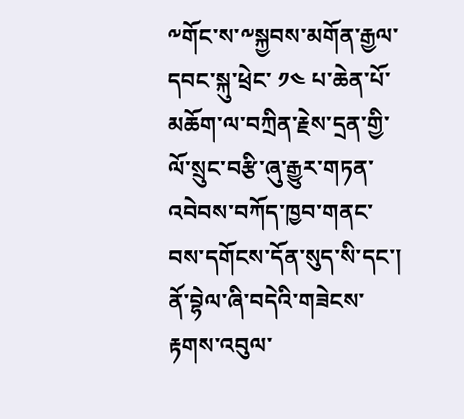༸གོང་ས་༸སྐྱབས་མགོན་རྒྱལ་དབང་སྐུ་ཕྲེང་ ༡༤ པ་ཆེན་པོ་མཆོག་ལ་བཀྲིན་རྗེས་དྲན་གྱི་ལོ་སྲུང་བརྩི་ཞུ་རྒྱུར་གཏན་འབེབས་བཀོད་ཁྱབ་གནང་བས་དགོངས་དོན་སུད་སི་དང་།
ནོ་བྷེལ་ཞི་བདེའི་གཟེངས་རྟགས་འབུལ་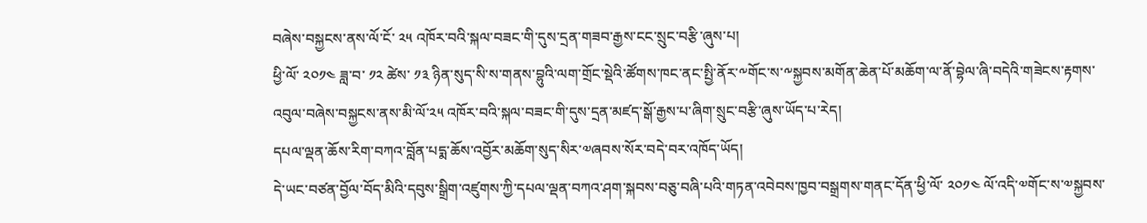བཞེས་བསྐྱངས་ནས་ལོ་ངོ་ ༢༥ འཁོར་བའི་སྐལ་བཟང་གི་དུས་དྲན་གཟབ་རྒྱས་ངང་སྲུང་བརྩི་ཞུས་པ།
ཕྱི་ལོ་ ༢༠༡༤ ཟླ་བ་ ༡༢ ཚེས་ ༡༣ ཉིན་སུད་སི་ས་གནས་བྷུའི་ལག་གྲོང་སྡེའི་ཚོགས་ཁང་ནང་སྤྱི་ནོར་༸གོང་ས་༸སྐྱབས་མགོན་ཆེན་པོ་མཆོག་ལ་ནོ་བྷེལ་ཞི་བདེའི་གཟེངས་རྟགས་འབུལ་བཞེས་བསྐྱངས་ནས་མི་ལོ་༢༥ འཁོར་བའི་སྐལ་བཟང་གི་དུས་དྲན་མཛད་སྒོ་རྒྱས་པ་ཞིག་སྲུང་བརྩི་ཞུས་ཡོད་པ་རེད།
དཔལ་ལྡན་ཆོས་རིག་བཀའ་བློན་པདྨ་ཆོས་འབྱོར་མཆོག་སུད་སིར་༧ཞབས་སོར་བདེ་བར་འཁོད་ཡོད།
དེ་ཡང་བཙན་བྱོལ་བོད་མིའི་དབུས་སྒྲིག་འཛུགས་ཀྱི་དཔལ་ལྡན་བཀའ་ཤག་སྐབས་བཅུ་བཞི་པའི་གཏན་འབེབས་ཁྱབ་བསྒྲགས་གནང་དོན་ཕྱི་ལོ་ ༢༠༡༤ ལོ་འདི་༧གོང་ས་༧སྐྱབས་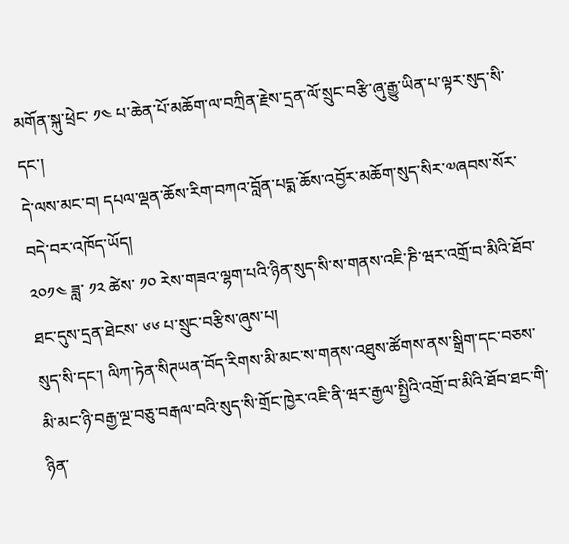མགོན་སྐུ་ཕྲེང་ ༡༤ པ་ཆེན་པོ་མཆོག་ལ་བཀྲིན་རྗེས་དྲན་ལོ་སྲུང་བརྩི་ཞུ་རྒྱུ་ཡིན་པ་ལྟར་སུད་སི་དང་།
དེ་ལས་མང་བ། དཔལ་ལྡན་ཆོས་རིག་བཀའ་བློན་པདྨ་ཆོས་འབྱོར་མཆོག་སུད་སིར་༧ཞབས་སོར་བདེ་བར་འཁོད་ཡོད།
༢༠༡༤ ཟླ་ ༡༢ ཚེས་ ༡༠ རེས་གཟའ་ལྷག་པའི་ཉིན་སུད་སི་ས་གནས་འཇི་ཎི་ཝར་འགྲོ་བ་མིའི་ཐོབ་ཐང་དུས་དྲན་ཐེངས་ ༦༦ པ་སྲུང་བརྩིས་ཞུས་པ།
སུད་སི་དང་། ལིཀ་ཏེན་སིཊཡན་བོད་རིགས་མི་མང་ས་གནས་འཐུས་ཚོགས་ནས་སྒྲིག་དང་བཅས་མི་མང་ཉི་བརྒྱ་ལྔ་བཅུ་བརྒལ་བའི་སུད་སི་གྲོང་ཁྱེར་འཇི་ནི་ཝར་རྒྱལ་སྤྱིའི་འགྲོ་བ་མིའི་ཐོབ་ཐང་གི་ཉིན་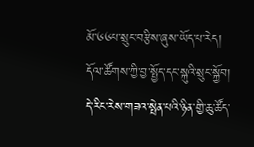མོ་༦༦པ་སྲུང་བརྩིས་ཞུས་ཡོད་པ་རེད།
དོལ་ཚོགས་ཀྱི་བྱ་སྤྱོད་དང་སྐུའི་སྲུང་སྐྱོབ།
དེ་རིང་རེས་གཟའ་སྤེན་པའི་ཉིན་གྱི་ཆུ་ཚོད་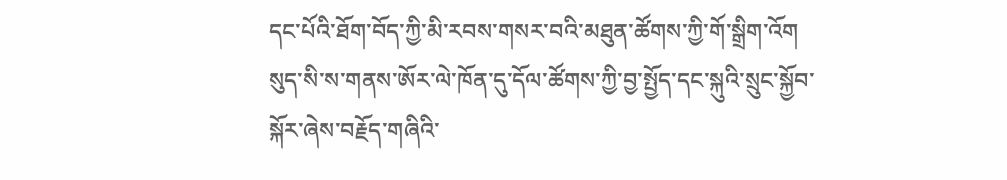དང་པོའི་ཐོག་བོད་ཀྱི་མི་རབས་གསར་བའི་མཐུན་ཚོགས་ཀྱི་གོ་སྒྲིག་འོག སུད་སི་ས་གནས་ཨོར་ལེ་ཁོན་དུ་དོལ་ཚོགས་ཀྱི་བྱ་སྤྱོད་དང་སྐུའི་སྲུང་སྐྱོབ་སྐོར་ཞེས་བརྗོད་གཞིའི་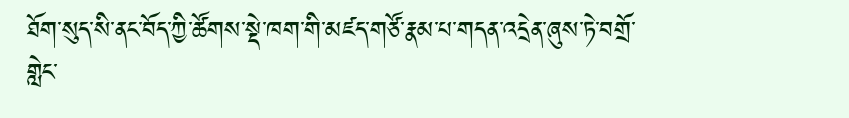ཐོག་སུད་སི་ནང་བོད་ཀྱི་ཚོགས་སྡེ་ཁག་གི་མཛད་གཙོ་རྣམ་པ་གདན་འདྲེན་ཞུས་ཏེ་བགྲོ་གླེང་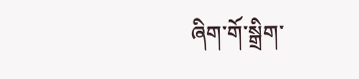ཞིག་གོ་སྒྲིག་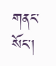གནང་སོང་།